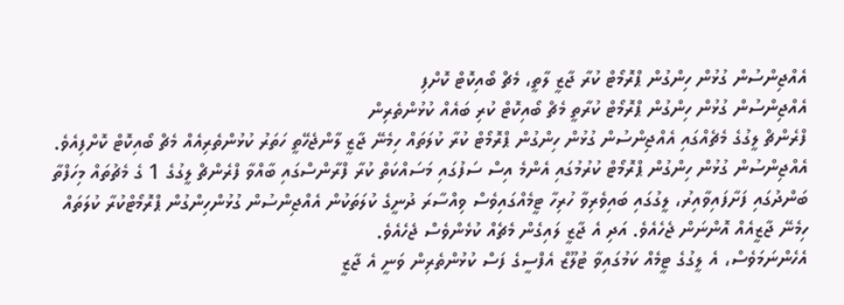އެއްޖިންސުން ގުޅުން ހިންގުން ޕްރޮމޯޓް ކުރާ ޖާޒީ ލާތީ، މެޗް ބޯއިކޮޓް ކޮށްފި
އެއްޖިންސުން ގުޅުން ހިންގުން ޕްރޮމޯޓް ކުރާތީ މެޗް ބޯއިކޮޓް ކުރި ބައެއް ކުޅުންތެރިން
ފްރެންޗް ލީގުގެ މެޗެއްގައި އެއްޖިންސުން ގުޅުން ހިންގުން ޕްރޮމޯޓް ކުރާ ކުލަތައް ހިމެނޭ ޖާޒީ ލާންޖެހޭތީ ހަތަރު ކުޅުންތެރިއެއް މެޗް ބޯއިކޮޓް ކޮށްފިއެވެ.
އެއްޖިންސުން ގުޅުން ހިންގުން ޕްރޮމޯޓް ކުރުމުގައި އެންމެ އިސް ސަފުގައި މަސައްކަތް ކުރާ ފްރާންސްގައި ބާއްވާ ފްރެންޗް ލީގުގެ 1 ގެ މެޗުތައް މިހަފްތާ ބަންދުގައި ފަށާފައިވާއިރު، ލީގުގައި ބައިވެރިވާ ހުރިހާ ޓީމެއްގައިވެސް ވިއްސާރަ ދުނީގެ ކުލަތަކުން އެއްޖިންސުން ގުޅުންހިންގުން ޕްރޮމޯޓްކުރާ ކުލަތައް ހިމެނޭ ޖާޒީއެއް އޮންނަން ޖެހެއެވެ. އަދި އެ ޖާޒީ ލައިގެން މެޗެއް ކުޅެންވެސް ޖެހެއެވެ.
އެހެންނަމަވެސް، އެ ލީގުގެ ޓީމެއް ކަމުގައިވާ ޓުލޫޒް އެފްސީގެ ފަސް ކުޅުންތެރިން ވަނީ އެ ޖާޒީ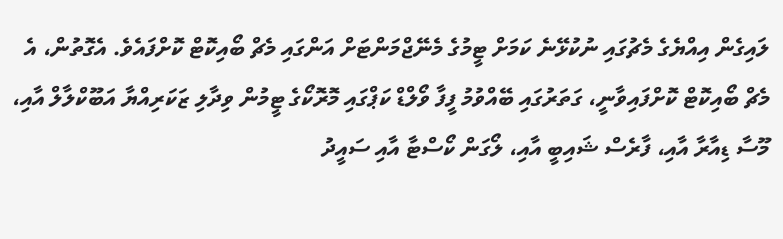ލައިގެން އިއްޔެގެ މެޗުގައި ނުކުޅޭނެ ކަމަށް ޓީމުގެ މެނޭޖްމަންޓަށް އަންގައި މެޗް ބޯއިކޮޓް ކޮށްފައެވެ. އެގޮތުން، އެ މެޗް ބޯއިކޮޓް ކޮށްފައިވާނީ، ގަތަރުގައި ބޭއްވުމު ފީފާ ވޯލްޑް ކަޕްގައި މޮރޮކޯގެ ޓީމުން ވިދާލި ޒަކަރިއްޔާ އަބޫކްލާލް އާއި، މޫސާ ޑިއާރާ އާއި، ފާރެސް ޝައިބީ އާއި، ލޯގަން ކޯސްޓާ އާއި ސައީދު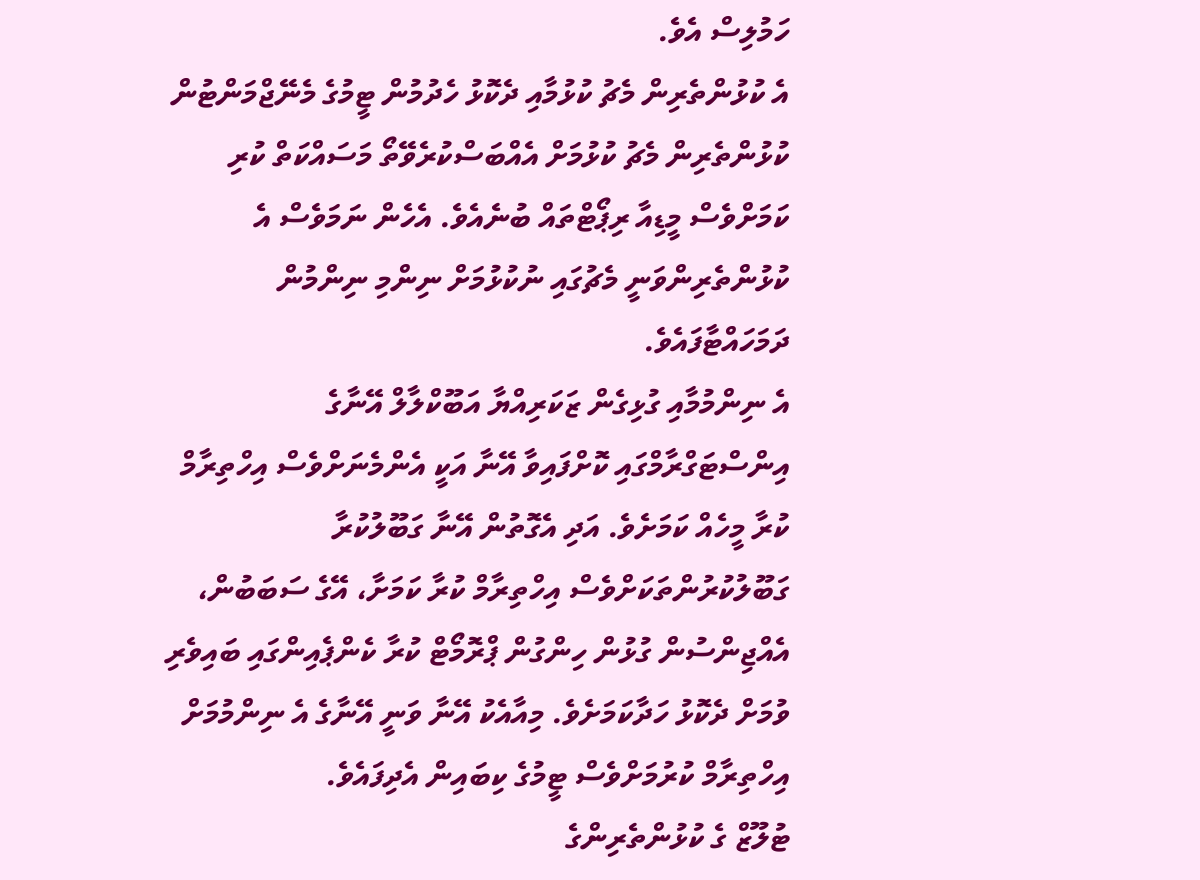ހަމުލިސް އެވެ.
އެ ކުޅުންތެރިން މެޗު ކުޅުމާއި ދެކޮޅު ހެދުމުން ޓީމުގެ މެނޭޖްމަންޓުން ކުޅުންތެރިން މެޗު ކުޅުމަށް އެއްބަސްކުރެވޭތޯ މަސައްކަތް ކުރި ކަމަށްވެސް މީޑިއާ ރިޕޯޓްތައް ބުނެއެވެ. އެހެން ނަމަވެސް އެ ކުޅުންތެރިންވަނީ މެޗުގައި ނުކުޅުމަށް ނިންމި ނިންމުން ދަމަހައްޓާފައެވެ.
އެ ނިންމުމާއި ގުޅިގެން ޒަކަރިއްޔާ އަބޫކްލާލް އޭނާގެ އިންސްޓަގްރާމްގައި ކޮށްފައިވާ އޭނާ އަކީ އެންމެނަށްވެސް އިހްތިރާމް ކުރާ މީހެއް ކަމަށެވެ. އަދި އެގޮތުން އޭނާ ގަބޫލުކުރާ ގަބޫލުކުރުންތަކަށްވެސް އިހްތިރާމް ކުރާ ކަމަށާ، އޭގެ ސަބަބުން، އެއްޖިންސުން ގުޅުން ހިންގުން ޕްރޮމޯޓް ކުރާ ކެންޕެއިންގައި ބައިވެރި ވުމަށް ދެކޮޅު ހަދާކަމަށެވެ. މިއާއެކު އޭނާ ވަނީ އޭނާގެ އެ ނިންމުމަށް އިހްތިރާމް ކުރުމަށްވެސް ޓީމުގެ ކިބައިން އެދިފައެވެ.
ޓުލޫޒް ގެ ކުޅުންތެރިންގެ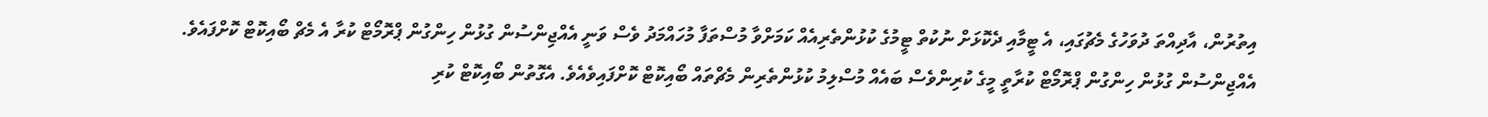އިތުރުން، އާދިއްތަ ދުވަހުގެ މެޗުގައި، އެ ޓީމާއި ދެކޮޅަށް ނުކުތް ޓީމުގެ ކުޅުންތެރިއެއް ކަމަށްވާ މުސްތަފާ މުހައްމަދު ވެސް ވަނީ އެއްޖިންސުން ގުޅުން ހިންގުން ޕްރޮމޯޓް ކުރާ އެ މެޗް ބޯއިކޮޓް ކޮށްފައެވެ.
އެއްޖިންސުން ގުޅުން ހިންގުން ޕްރޮމޯޓް ކުރާތީ މީގެ ކުރިންވެސް ބައެއް މުސްލިމު ކުޅުންތެރިން މެޗްތައް ބޯއިކޮޓް ކޮށްފައިވެއެވެ. އެގޮތުން ބޯއިކޮޓް ކުރި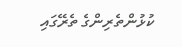ކުޅުންތެރިންގެ ތެރޭގައި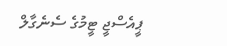ޕީއެސްޖީ ޓީމުގެ ސެނެގާލް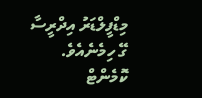މިޑްފީލްޑަރު އިދްރީސާ ގޭ ހިމެނެއެވެ.
ކޮމެންޓް